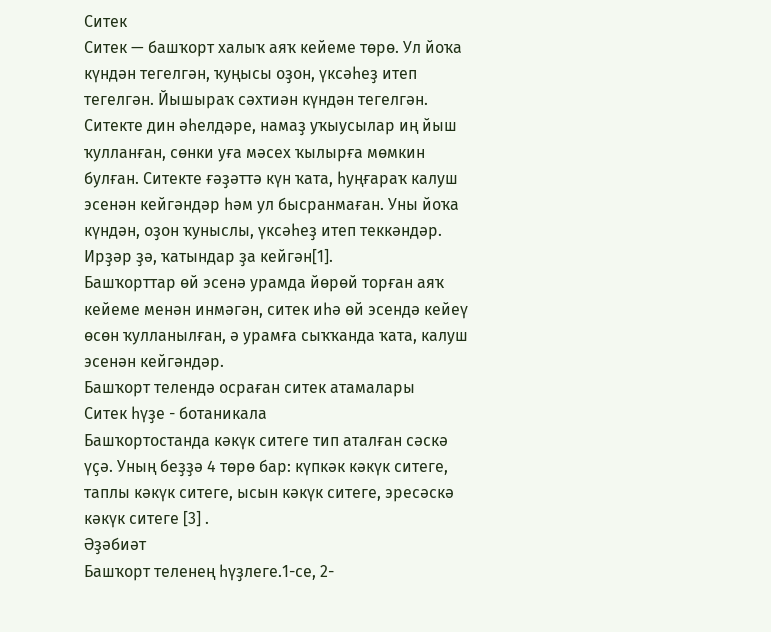Ситек
Ситек — башҡорт халыҡ аяҡ кейеме төрө. Ул йоҡа күндән тегелгән, ҡуңысы оҙон, үксәһеҙ итеп тегелгән. Йышыраҡ сәхтиән күндән тегелгән. Ситекте дин әһелдәре, намаҙ уҡыусылар иң йыш ҡулланған, сөнки уға мәсех ҡылырға мөмкин булған. Ситекте ғәҙәттә күн ҡата, һуңғараҡ калуш эсенән кейгәндәр һәм ул бысранмаған. Уны йоҡа күндән, оҙон ҡуныслы, үксәһеҙ итеп теккәндәр. Ирҙәр ҙә, ҡатындар ҙа кейгән[1].
Башҡорттар өй эсенә урамда йөрөй торған аяҡ кейеме менән инмәгән, ситек иһә өй эсендә кейеү өсөн ҡулланылған, ә урамға сыҡҡанда ҡата, калуш эсенән кейгәндәр.
Башҡорт телендә осраған ситек атамалары
Ситек һүҙе - ботаникала
Башҡортостанда кәкүк ситеге тип аталған сәскә үҫә. Уның беҙҙә 4 төрө бар: күпкәк кәкүк ситеге, таплы кәкүк ситеге, ысын кәкүк ситеге, эресәскә кәкүк ситеге [3] .
Әҙәбиәт
Башҡорт теленең һүҙлеге.1-се, 2-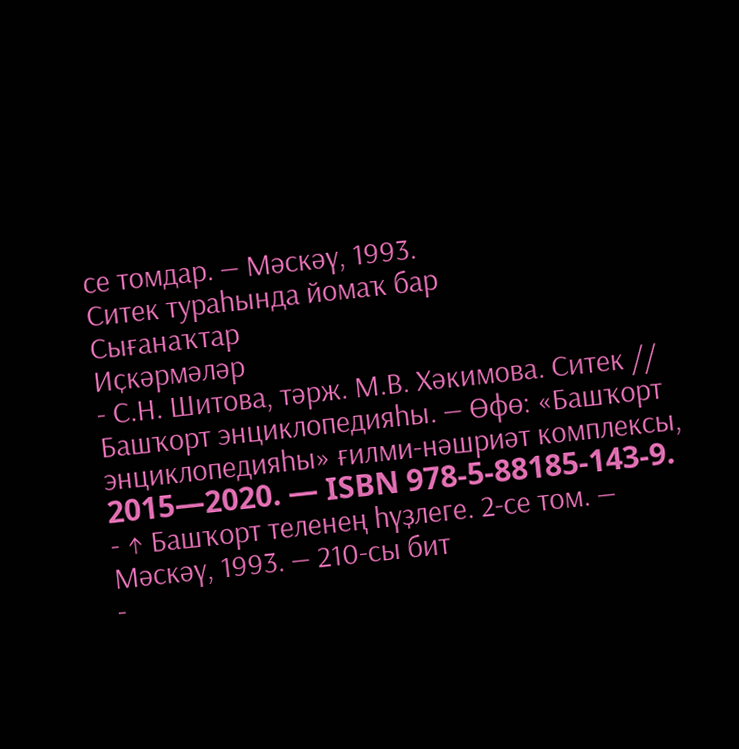се томдар. — Мәскәү, 1993.
Ситек тураһында йомаҡ бар
Сығанаҡтар
Иҫкәрмәләр
- С.Н. Шитова, тәрж. М.В. Хәкимова. Ситек // Башҡорт энциклопедияһы. — Өфө: «Башҡорт энциклопедияһы» ғилми-нәшриәт комплексы, 2015—2020. — ISBN 978-5-88185-143-9.
- ↑ Башҡорт теленең һүҙлеге. 2-се том. — Мәскәү, 1993. — 210-сы бит
-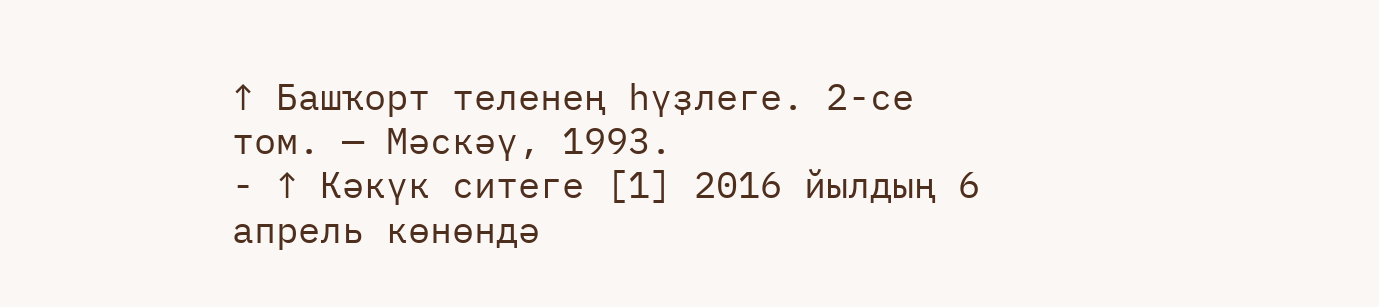↑ Башҡорт теленең һүҙлеге. 2-се том. — Мәскәү, 1993.
- ↑ Кәкүк ситеге [1] 2016 йылдың 6 апрель көнөндә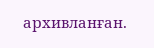архивланған.